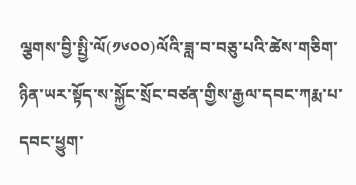ལྕགས་བྱི་སྤྱི་ལོ(༡༦༠༠)ལོའི་ཟླ་བ་བཅུ་པའི་ཚེས་གཅིག་ཉིན་ཡར་སྟོད་ས་སྐྱོང་སྲོང་བཙན་གྱིས་རྒྱལ་དབང་ཀརྨ་པ་དབང་ཕྱུག་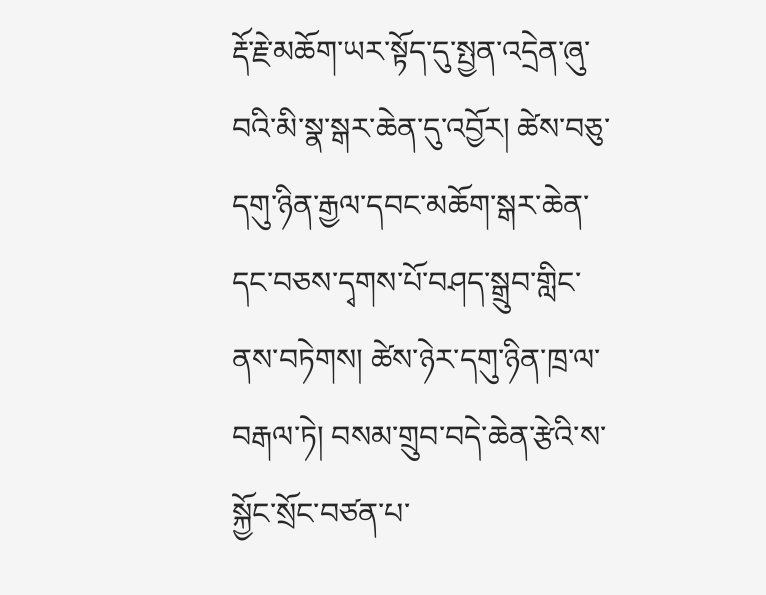རྡོ་རྗེ་མཆོག་ཡར་སྟོད་དུ་སྤྱན་འདྲེན་ཞུ་བའི་མི་སྣ་སྒར་ཆེན་དུ་འབྱོར། ཚེས་བཅུ་དགུ་ཉིན་རྒྱལ་དབང་མཆོག་སྒར་ཆེན་དང་བཅས་དྭགས་པོ་བཤད་སྒྲུབ་གླིང་ནས་བཏེགས། ཚེས་ཉེར་དགུ་ཉིན་ཁྲ་ལ་བརྒལ་ཏེ། བསམ་གྲུབ་བདེ་ཆེན་རྩེའི་ས་སྐྱོང་སྲོང་བཙན་པ་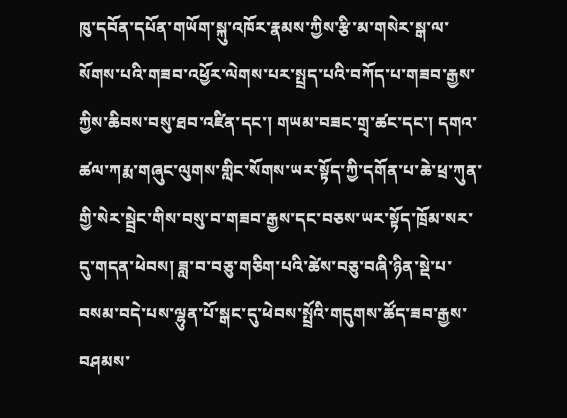ཁུ་དབོན་དཔོན་གཡོག་སྐུ་འཁོར་རྣམས་ཀྱིས་རྩི་མ་གསེར་སྒ་ལ་སོགས་པའི་གཟབ་འཕྱོར་ལེགས་པར་སྤྲད་པའི་བཀོད་པ་གཟབ་རྒྱས་ཀྱིས་ཆིབས་བསུ་ཐབ་འཛིན་དང་། གཡམ་བཟང་གྲྭ་ཚང་དང་། དགའ་ཚལ་ཀརྨ་གཞུང་ལུགས་གླིང་སོགས་ཡར་སྟོད་ཀྱི་དགོན་པ་ཆེ་ཕྲ་ཀུན་གྱི་སེར་སྦྲེང་གིས་བསུ་བ་གཟབ་རྒྱས་དང་བཅས་ཡར་སྟོད་ཁྲོམ་སར་དུ་གདན་ཕེབས། ཟླ་བ་བཅུ་གཅིག་པའི་ཚེས་བཅུ་བཞི་ཉིན་སྡེ་པ་བསམ་བདེ་པས་ལྷུན་པོ་སྒང་དུ་ཕེབས་སྤྲོའི་གདུགས་ཚོད་ཟབ་རྒྱས་བཤམས་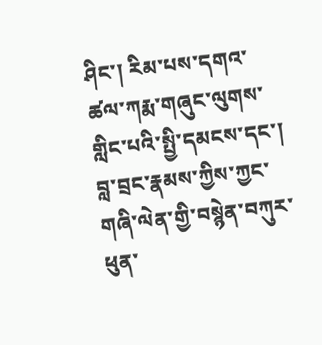ཤིང་། རིམ་པས་དགའ་ཚལ་ཀརྨ་གཞུང་ལུགས་གླིང་པའི་སྤྱི་དམངས་དང་། བླ་བྲང་རྣམས་ཀྱིས་ཀྱང་གཞི་ལེན་གྱི་བསྙེན་བཀུར་ཕུན་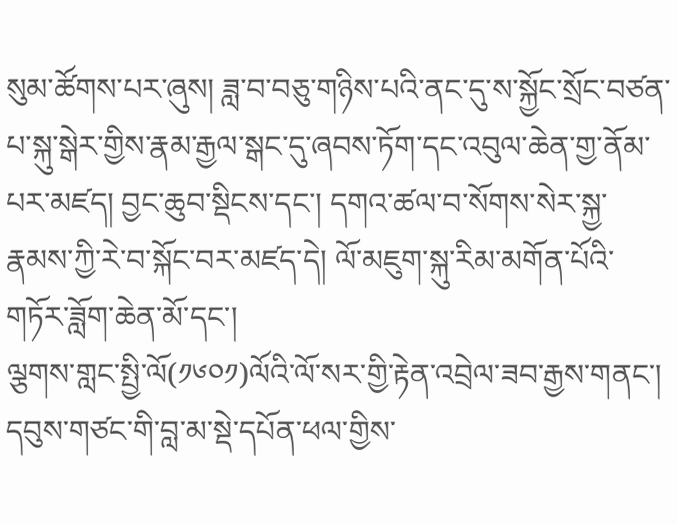སུམ་ཚོགས་པར་ཞུས། ཟླ་བ་བཅུ་གཉིས་པའི་ནང་དུ་ས་སྐྱོང་སྲོང་བཙན་པ་སྐུ་སྒེར་གྱིས་རྣམ་རྒྱལ་སྒང་དུ་ཞབས་ཏོག་དང་འབུལ་ཆེན་གྱ་ནོམ་པར་མཛད། བྱང་ཆུབ་སྡིངས་དང་། དགའ་ཚལ་བ་སོགས་སེར་སྐྱ་རྣམས་ཀྱི་རེ་བ་སྐོང་བར་མཛད་དེ། ལོ་མཇུག་སྐུ་རིམ་མགོན་པོའི་གཏོར་ཟློག་ཆེན་མོ་དང་།
ལྕགས་གླང་སྤྱི་ལོ(༡༦༠༡)ལོའི་ལོ་སར་གྱི་རྟེན་འབྲེལ་ཟབ་རྒྱས་གནང་། དབུས་གཙང་གི་བླ་མ་སྡེ་དཔོན་ཕལ་གྱིས་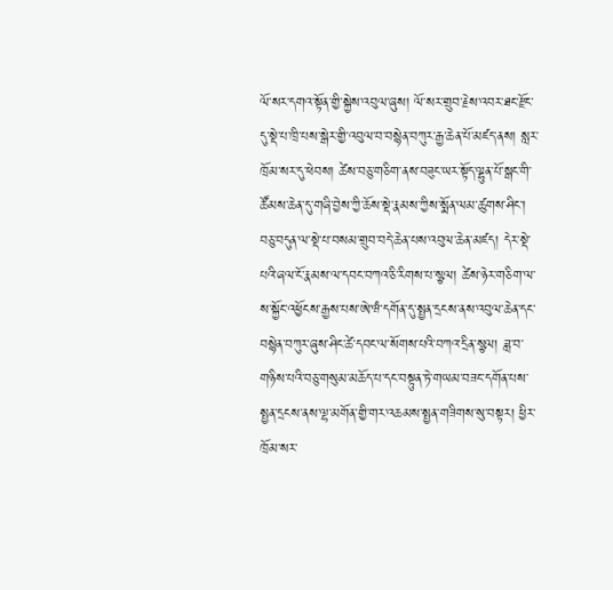ལོ་སར་དགའ་སྟོན་གྱི་སྐྱེས་འབུལ་ཞུས། ལོ་སར་གྲུབ་རྗེས་འབར་ཐང་རྫོང་དུ་སྡེ་པ་ཁྲི་པས་སྒེར་གྱི་འབུལ་བ་བསྙེན་བཀུར་རྒྱ་ཆེན་པོ་མཛད་ནས། སླར་ཁྲོམ་སར་དུ་ཕེབས། ཚེས་བཅུ་གཅིག་ནས་བཟུང་ཡར་སྟོད་ལྷུན་པོ་སྒང་གི་ཚོམས་ཆེན་དུ་གཞི་བྱེས་ཀྱི་ཆོས་སྡེ་རྣམས་ཀྱིས་སྨོན་ལམ་ཚུགས་ཤིང་། བཅུ་བདུན་ལ་སྡེ་པ་བསམ་གྲུབ་བདེ་ཆེན་པས་འབུལ་ཆེན་མཛད། དེར་སྡེ་པའི་ཞལ་ངོ་རྣམས་ལ་དབང་བཀའ་ཅི་རིགས་པ་སྩལ། ཚེས་ཉེར་གཅིག་ལ་ས་སྐྱོང་འཕྱོངས་རྒྱས་པས་ཨེ་ཝཾ་དགོན་དུ་སྤྱན་དྲངས་ནས་འབུལ་ཆེན་དང་བསྙེན་བཀུར་ཞུས་ཤིང་ཚེ་དབང་ལ་སོགས་པའི་བཀའ་དྲིན་སྩལ། ཟླ་བ་གཉིས་པའི་བཅུ་གསུམ་མཆོད་པ་དང་བསྟུན་ཏེ་གཡམ་བཟང་དགོན་པས་སྤྱན་དྲངས་ནས་ལྷ་མགོན་གྱི་གར་འཆམས་སྤྱན་གཟིགས་སུ་བསྟར། ཕྱིར་ཁྲོམ་སར་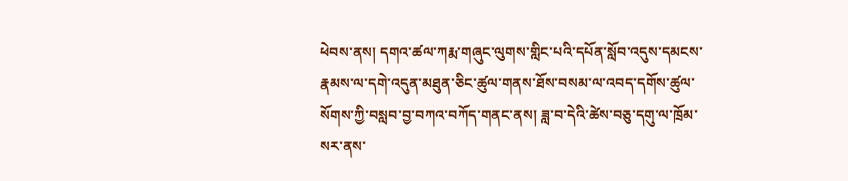ཕེབས་ནས། དགའ་ཚལ་ཀརྨ་གཞུང་ལུགས་གླིང་པའི་དཔོན་སློབ་འདུས་དམངས་རྣམས་ལ་དགེ་འདུན་མཐུན་ཅིང་ཚུལ་གནས་ཐོས་བསམ་ལ་འབད་དགོས་ཚུལ་སོགས་ཀྱི་བསླབ་བྱ་བཀའ་བཀོད་གནང་ནས། ཟླ་བ་དེའི་ཚེས་བཅུ་དགུ་ལ་ཁྲོམ་སར་ནས་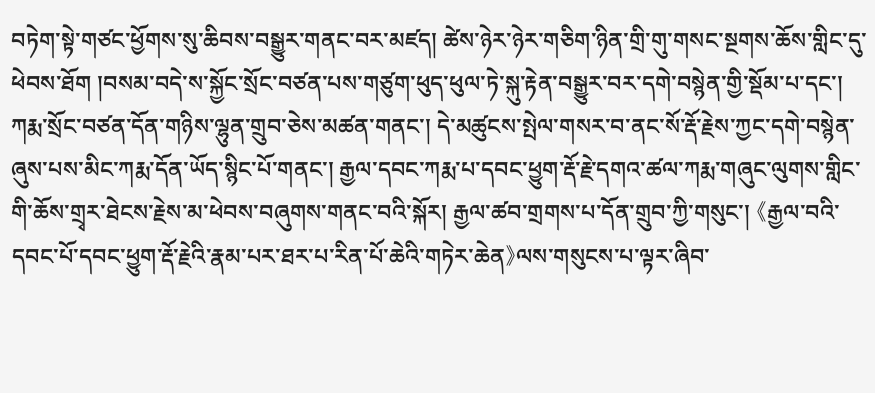བཏེག་སྟེ་གཙང་ཕྱོགས་སུ་ཆིབས་བསྒྱུར་གནང་བར་མཛད། ཚེས་ཉེར་ཉེར་གཅིག་ཉིན་གྲི་གུ་གསང་སྔགས་ཆོས་གླིང་དུ་ཕེབས་ཐོག །བསམ་བདེ་ས་སྐྱོང་སྲོང་བཙན་པས་གཙུག་ཕུད་ཕུལ་ཏེ་སྐུ་རྟེན་བསྒྱུར་བར་དགེ་བསྙེན་གྱི་སྡོམ་པ་དང་། ཀརྨ་སྲོང་བཙན་དོན་གཉིས་ལྷུན་གྲུབ་ཅེས་མཚན་གནང་། དེ་མཚུངས་སྤེལ་གསར་བ་ནང་སོ་རྡོ་རྗེས་ཀྱང་དགེ་བསྙེན་ཞུས་པས་མིང་ཀརྨ་དོན་ཡོད་སྙིང་པོ་གནང་། རྒྱལ་དབང་ཀརྨ་པ་དབང་ཕྱུག་རྡོ་རྗེ་དགའ་ཚལ་ཀརྨ་གཞུང་ལུགས་གླིང་གི་ཆོས་གྲྭར་ཐེངས་རྗེས་མ་ཕེབས་བཞུགས་གནང་བའི་སྐོར། རྒྱལ་ཚབ་གྲགས་པ་དོན་གྲུབ་ཀྱི་གསུང་། 《རྒྱལ་བའི་དབང་པོ་དབང་ཕྱུག་རྡོ་རྗེའི་རྣམ་པར་ཐར་པ་རིན་པོ་ཆེའི་གཏེར་ཆེན》ལས་གསུངས་པ་ལྟར་ཞིབ་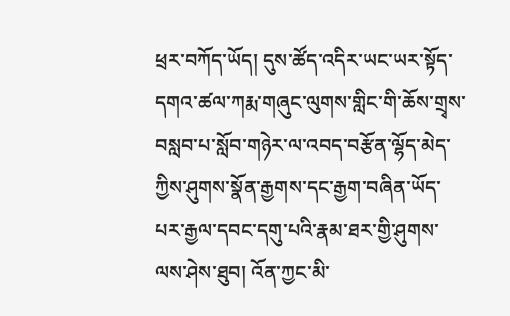ཕྲར་བཀོད་ཡོད། དུས་ཚོད་འདིར་ཡང་ཡར་སྟོད་དགའ་ཚལ་ཀརྨ་གཞུང་ལུགས་གླིང་གི་ཆོས་གྲྭས་བསླབ་པ་སློབ་གཉེར་ལ་འབད་བརྩོན་ལྷོད་མེད་ཀྱིས་ཤུགས་སྣོན་རྒྱགས་དང་རྒྱག་བཞིན་ཡོད་པར་རྒྱལ་དབང་དགུ་པའི་རྣམ་ཐར་གྱི་ཤུགས་ལས་ཤེས་ཐུབ། འོན་ཀྱང་མི་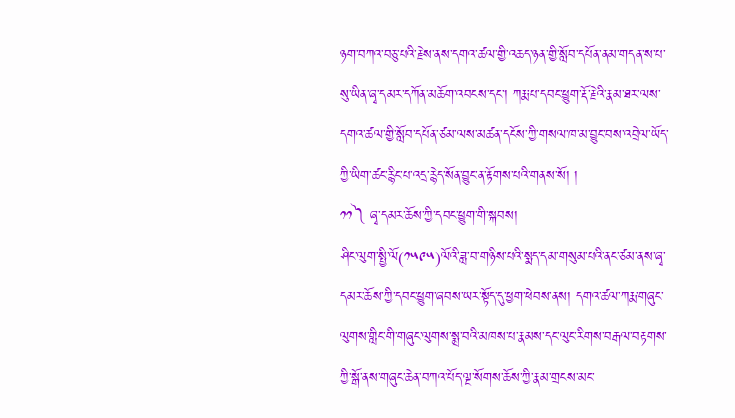ཉག་བཀའ་བཅུ་པའི་རྗེས་ནས་དགའ་ཚལ་གྱི་འཆད་ཉན་གྱི་སློབ་དཔོན་ནམ་གདན་ས་པ་སུ་ཡིན་ཞྭ་དམར་དཀོན་མཆོག་འབངས་དང་། ཀརྨ་པ་དབང་ཕྱུག་རྡོ་རྗེའི་རྣམ་ཐར་ལས་དགའ་ཚལ་གྱི་སློབ་དཔོན་ཙམ་ལས་མཚན་དངོས་ཀྱི་གསལ་ཁ་མ་བྱུང་བས་འབྲེལ་ཡོད་ཀྱི་ཡིག་ཚང་རྙིང་པ་འདྲ་རྙེད་སོན་བྱུང་ན་རྟོགས་པའི་གནས་སོ། །
༡༡༽ ཞྭ་དམར་ཆོས་ཀྱི་དབང་ཕྱུག་གི་སྐབས།
ཤིང་ལུག་སྤྱི་ལོ(༡༥༩༥)ལོའི་ཟླ་བ་གཉིས་པའི་སྨད་དམ་གསུམ་པའི་ནང་ཙམ་ནས་ཞྭ་དམར་ཆོས་ཀྱི་དབང་ཕྱུག་ཞབས་ཡར་སྟོད་དུ་ཕྱག་ཕེབས་ནས། དགའ་ཚལ་ཀརྨ་གཞུང་ལུགས་གླིང་གི་གཞུང་ལུགས་སྨྲ་བའི་མཁས་པ་རྣམས་དང་ལུང་རིགས་བརྒལ་བརྟགས་ཀྱི་སྒོ་ནས་གཞུང་ཆེན་བཀའ་པོད་ལྔ་སོགས་ཆོས་ཀྱི་རྣམ་གྲངས་མང་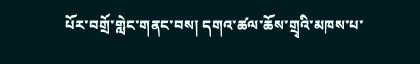པོར་བགྲོ་གླེང་གནང་བས། དགའ་ཚལ་ཆོས་གྲྭའི་མཁས་པ་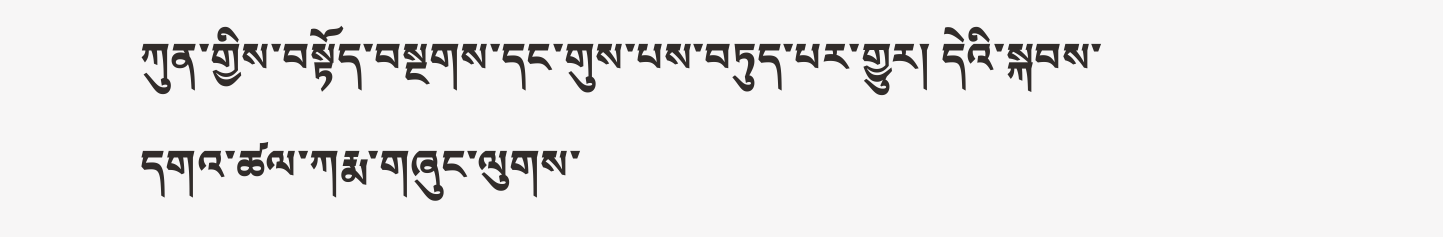ཀུན་གྱིས་བསྟོད་བསྔགས་དང་གུས་པས་བཏུད་པར་གྱུར། དེའི་སྐབས་དགའ་ཚལ་ཀརྨ་གཞུང་ལུགས་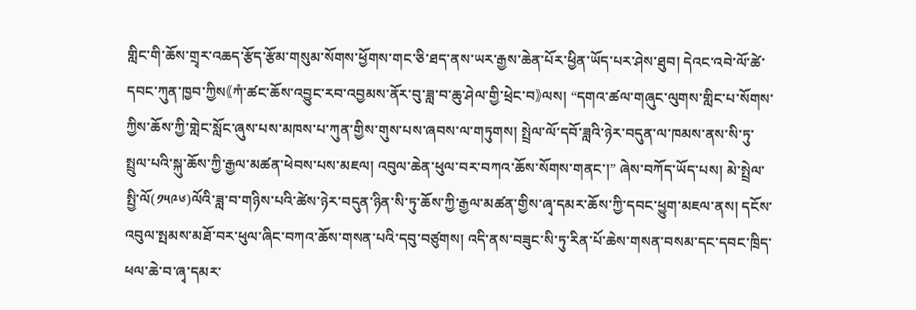གླིང་གི་ཆོས་གྲྭར་འཆད་རྩོད་རྩོམ་གསུམ་སོགས་ཕྱོགས་གང་ཅི་ཐད་ནས་ཡར་རྒྱས་ཆེན་པོར་ཕྱིན་ཡོད་པར་ཤེས་ཐུབ། དེའང་འབེ་ལོ་ཚེ་དབང་ཀུན་ཁྱབ་ཀྱིས《ཀཾ་ཚང་ཆོས་འབྱུང་རབ་འབྱམས་ནོར་བུ་ཟླ་བ་ཆུ་ཤེལ་གྱི་ཕྲེང་བ》ལས། “དགའ་ཚལ་གཞུང་ལུགས་གླིང་པ་སོགས་ཀྱིས་ཆོས་ཀྱི་གླེང་སློང་ཞུས་པས་མཁས་པ་ཀུན་གྱིས་གུས་པས་ཞབས་ལ་གཏུགས། སྤྲེལ་ལོ་དབོ་ཟླའི་ཉེར་བདུན་ལ་ཁམས་ནས་སི་ཏུ་སྤྲུལ་པའི་སྐུ་ཆོས་ཀྱི་རྒྱལ་མཚན་ཕེབས་པས་མཇལ། འབུལ་ཆེན་ཕུལ་བར་བཀའ་ཆོས་སོགས་གནང་།” ཞེས་བཀོད་ཡོད་པས། མེ་སྤྲེལ་སྤྱི་ལོ(༡༥༩༦)ལོའི་ཟླ་བ་གཉིས་པའི་ཚེས་ཉེར་བདུན་ཉིན་སི་ཏུ་ཆོས་ཀྱི་རྒྱལ་མཚན་གྱིས་ཞྭ་དམར་ཆོས་ཀྱི་དབང་ཕྱུག་མཇལ་ནས། དངོས་འབུལ་སྤམས་མཐོ་བར་ཕུལ་ཞིང་བཀའ་ཆོས་གསན་པའི་དབུ་བཙུགས། འདི་ནས་བཟུང་སི་ཏུ་རིན་པོ་ཆེས་གསན་བསམ་དང་དབང་ཁྲིད་ཕལ་ཆེ་བ་ཞྭ་དམར་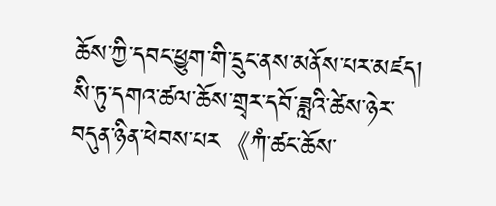ཆོས་ཀྱི་དབང་ཕྱུག་གི་དྲུང་ནས་མནོས་པར་མཛད། སི་ཏུ་དགའ་ཚལ་ཆོས་གྲྭར་དབོ་ཟླའི་ཚེས་ཉེར་བདུན་ཉིན་ཕེབས་པར《ཀཾ་ཚང་ཆོས་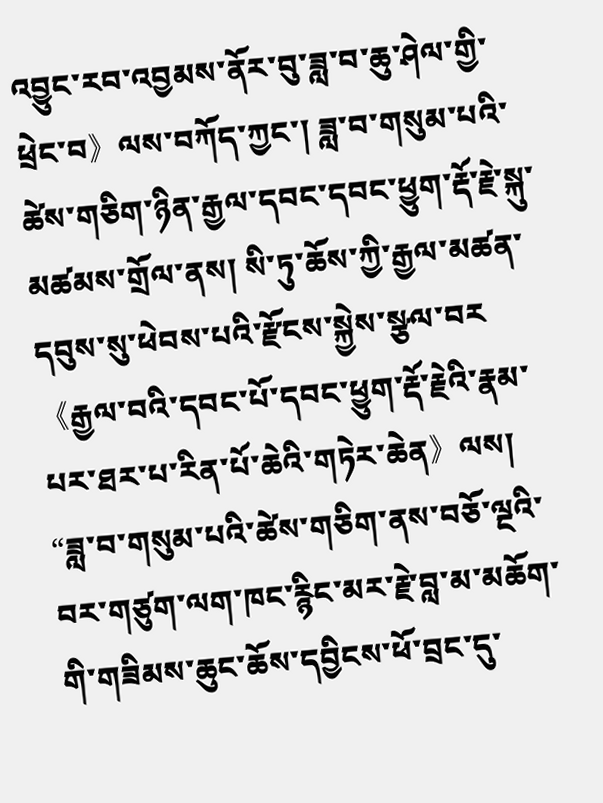འབྱུང་རབ་འབྱམས་ནོར་བུ་ཟླ་བ་ཆུ་ཤེལ་གྱི་ཕྲེང་བ》ལས་བཀོད་ཀྱང་། ཟླ་བ་གསུམ་པའི་ཚེས་གཅིག་ཉིན་རྒྱལ་དབང་དབང་ཕྱུག་རྡོ་རྗེ་སྐུ་མཚམས་གྲོལ་ནས། སི་ཏུ་ཆོས་ཀྱི་རྒྱལ་མཚན་དབུས་སུ་ཕེབས་པའི་རྫོངས་སྐྱེས་སྩལ་བར《རྒྱལ་བའི་དབང་པོ་དབང་ཕྱུག་རྡོ་རྗེའི་རྣམ་པར་ཐར་པ་རིན་པོ་ཆེའི་གཏེར་ཆེན》ལས། “ཟླ་བ་གསུམ་པའི་ཚེས་གཅིག་ནས་བཅོ་ལྔའི་བར་གཙུག་ལག་ཁང་རྙིང་མར་རྗེ་བླ་མ་མཆོག་གི་གཟིམས་ཆུང་ཆོས་དབྱིངས་ཕོ་བྲང་དུ་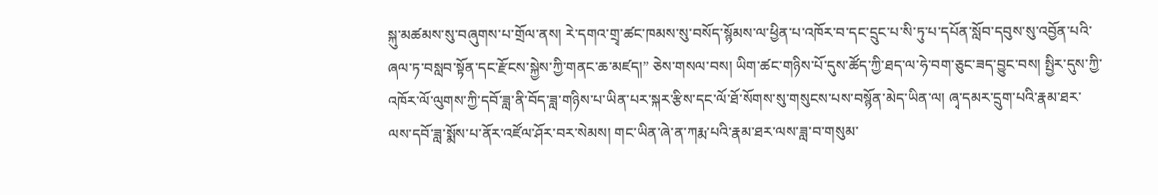སྐུ་མཚམས་སུ་བཞུགས་པ་གྲོལ་ནས། རེ་དགའ་གྲྭ་ཚང་ཁམས་སུ་བསོད་སྙོམས་ལ་ཕྱིན་པ་འཁོར་བ་དང་དྲུང་པ་སི་ཏུ་པ་དཔོན་སློབ་དབུས་སུ་འབྱོན་པའི་ཞལ་ཏ་བསླབ་སྟོན་དང་རྫོངས་སྐྱེས་ཀྱི་གནང་ཆ་མཛད།” ཅེས་གསལ་བས། ཡིག་ཚང་གཉིས་པོ་དུས་ཚོད་ཀྱི་ཐད་ལ་ཧེ་བག་ཅུང་ཟད་བྱུང་བས། སྤྱིར་དུས་ཀྱི་འཁོར་ལོ་ལུགས་ཀྱི་དབོ་ཟླ་ནི་བོད་ཟླ་གཉིས་པ་ཡིན་པར་སྐར་རྩིས་དང་ལོ་ཐོ་སོགས་སུ་གསུངས་པས་བསྙོན་མེད་ཡིན་ལ། ཞྭ་དམར་དྲུག་པའི་རྣམ་ཐར་ལས་དབོ་ཟླ་སྨོས་པ་ནོར་འཛོལ་ཤོར་བར་སེམས། གང་ཡིན་ཞེ་ན་ཀརྨ་པའི་རྣམ་ཐར་ལས་ཟླ་བ་གསུམ་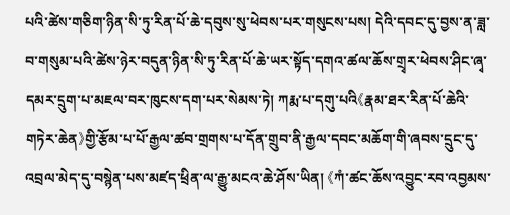པའི་ཚེས་གཅིག་ཉིན་སི་ཏུ་རིན་པོ་ཆེ་དབུས་སུ་ཕེབས་པར་གསུངས་པས། དེའི་དབང་དུ་བྱས་ན་ཟླ་བ་གསུམ་པའི་ཚེས་ཉེར་བདུན་ཉིན་སི་ཏུ་རིན་པོ་ཆེ་ཡར་སྟོད་དགའ་ཚལ་ཆོས་གྲྭར་ཕེབས་ཤིང་ཞྭ་དམར་དྲུག་པ་མཇལ་བར་ཁུངས་དག་པར་སེམས་ཏེ། ཀརྨ་པ་དགུ་པའི《རྣམ་ཐར་རིན་པོ་ཆེའི་གཏེར་ཆེན》གྱི་རྩོམ་པ་པོ་རྒྱལ་ཚབ་གྲགས་པ་དོན་གྲུབ་ནི་རྒྱལ་དབང་མཆོག་གི་ཞབས་དྲུང་དུ་འབྲལ་མེད་དུ་བསྙེན་པས་མཛད་ཕྲིན་ལ་རྒྱུ་མངའ་ཆེ་ཤོས་ཡིན། 《ཀཾ་ཚང་ཆོས་འབྱུང་རབ་འབྱམས་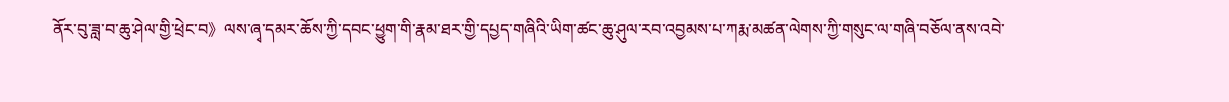ནོར་བུ་ཟླ་བ་ཆུ་ཤེལ་གྱི་ཕྲེང་བ》ལས་ཞྭ་དམར་ཆོས་ཀྱི་དབང་ཕྱུག་གི་རྣམ་ཐར་གྱི་དཔྱད་གཞིའི་ཡིག་ཚང་ཆུ་ཤུལ་རབ་འབྱམས་པ་ཀརྨ་མཚན་ལེགས་ཀྱི་གསུང་ལ་གཞི་བཅོལ་ནས་འབེ་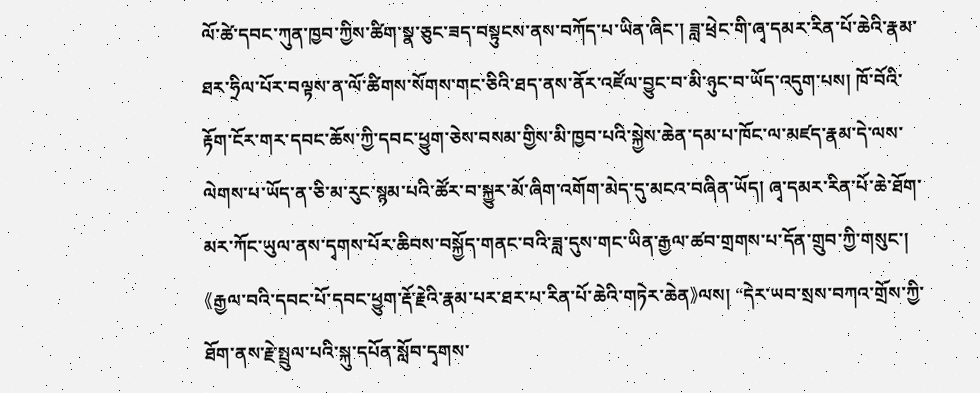ལོ་ཚེ་དབང་ཀུན་ཁྱབ་ཀྱིས་ཚིག་སྣ་ཅུང་ཟད་བསྟུངས་ནས་བཀོད་པ་ཡིན་ཞིང་། ཟླ་ཕྲེང་གི་ཞྭ་དམར་རིན་པོ་ཆེའི་རྣམ་ཐར་ཧྲིལ་པོར་བལྟས་ན་ལོ་ཚིགས་སོགས་གང་ཅིའི་ཐད་ནས་ནོར་འཛོལ་བྱུང་བ་མི་ཉུང་བ་ཡོད་འདུག་པས། ཁོ་བོའི་རྟོག་ངོར་གར་དབང་ཆོས་ཀྱི་དབང་ཕྱུག་ཅེས་བསམ་གྱིས་མི་ཁྱབ་པའི་སྐྱེས་ཆེན་དམ་པ་ཁོང་ལ་མཛད་རྣམ་དེ་ལས་ལེགས་པ་ཡོད་ན་ཅི་མ་རུང་སྙམ་པའི་ཚོར་བ་སྐྱུར་མོ་ཞིག་འགོག་མེད་དུ་མངའ་བཞིན་ཡོད། ཞྭ་དམར་རིན་པོ་ཆེ་ཐོག་མར་ཀོང་ཡུལ་ནས་དྭགས་པོར་ཆིབས་བསྐྱོད་གནང་བའི་ཟླ་དུས་གང་ཡིན་རྒྱལ་ཚབ་གྲགས་པ་དོན་གྲུབ་ཀྱི་གསུང་། 《རྒྱལ་བའི་དབང་པོ་དབང་ཕྱུག་རྡོ་རྗེའི་རྣམ་པར་ཐར་པ་རིན་པོ་ཆེའི་གཏེར་ཆེན》ལས། “དེར་ཡབ་སྲས་བཀའ་གྲོས་ཀྱི་ཐོག་ནས་རྗེ་སྤྲུལ་པའི་སྐུ་དཔོན་སློབ་དྭགས་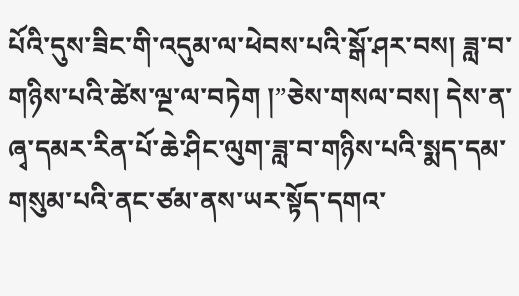པོའི་དུས་ཟིང་གི་འདུམ་ལ་ཕེབས་པའི་སྒོ་ཤར་བས། ཟླ་བ་གཉིས་པའི་ཚེས་ལྔ་ལ་བཏེག །”ཅེས་གསལ་བས། དེས་ན་ཞྭ་དམར་རིན་པོ་ཆེ་ཤིང་ལུག་ཟླ་བ་གཉིས་པའི་སྨད་དམ་གསུམ་པའི་ནང་ཙམ་ནས་ཡར་སྟོད་དགའ་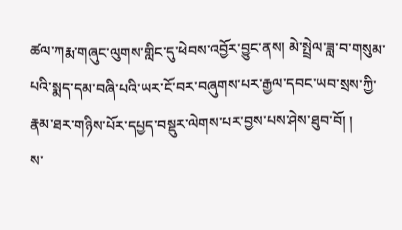ཚལ་ཀརྨ་གཞུང་ལུགས་གླིང་དུ་ཕེབས་འབྱོར་བྱུང་ནས། མེ་སྤྲེལ་ཟླ་བ་གསུམ་པའི་སྨད་དམ་བཞི་པའི་ཡར་ངོ་བར་བཞུགས་པར་རྒྱལ་དབང་ཡབ་སྲས་ཀྱི་རྣམ་ཐར་གཉིས་པོར་དཔྱད་བསྡུར་ལེགས་པར་བྱས་པས་ཤེས་ཐུབ་བོ། །
ས་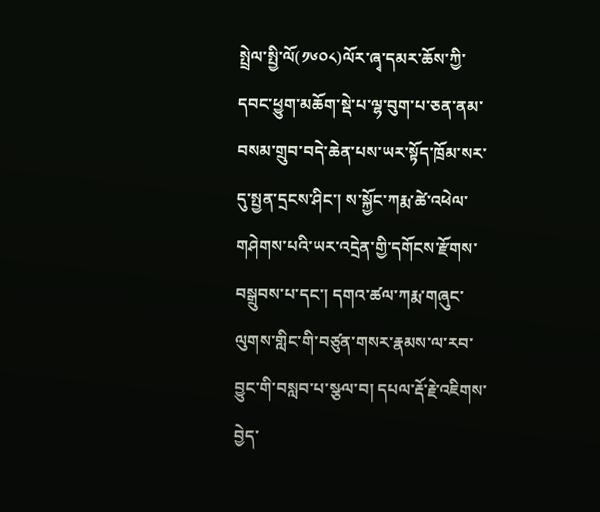སྤྲེལ་སྤྱི་ལོ(༡༦༠༨)ལོར་ཞྭ་དམར་ཆོས་ཀྱི་དབང་ཕྱུག་མཆོག་སྡེ་པ་ལྷ་བུག་པ་ཅན་ནམ་བསམ་གྲུབ་བདེ་ཆེན་པས་ཡར་སྟོད་ཁྲོམ་སར་དུ་སྤྱན་དྲངས་ཤིང་། ས་སྐྱོང་ཀརྨ་ཚེ་འཕེལ་གཤེགས་པའི་ཡར་འདྲེན་གྱི་དགོངས་རྫོགས་བསྒྲུབས་པ་དང་། དགའ་ཚལ་ཀརྨ་གཞུང་ལུགས་གླིང་གི་བཙུན་གསར་རྣམས་ལ་རབ་བྱུང་གི་བསླབ་པ་སྩལ་བ། དཔལ་རྡོ་རྗེ་འཇིགས་བྱེད་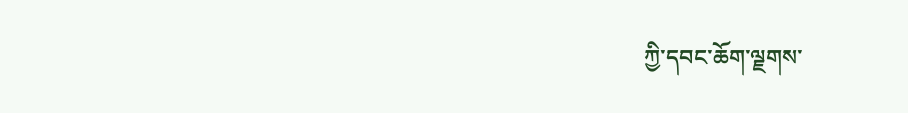ཀྱི་དབང་ཆོག་ལྗགས་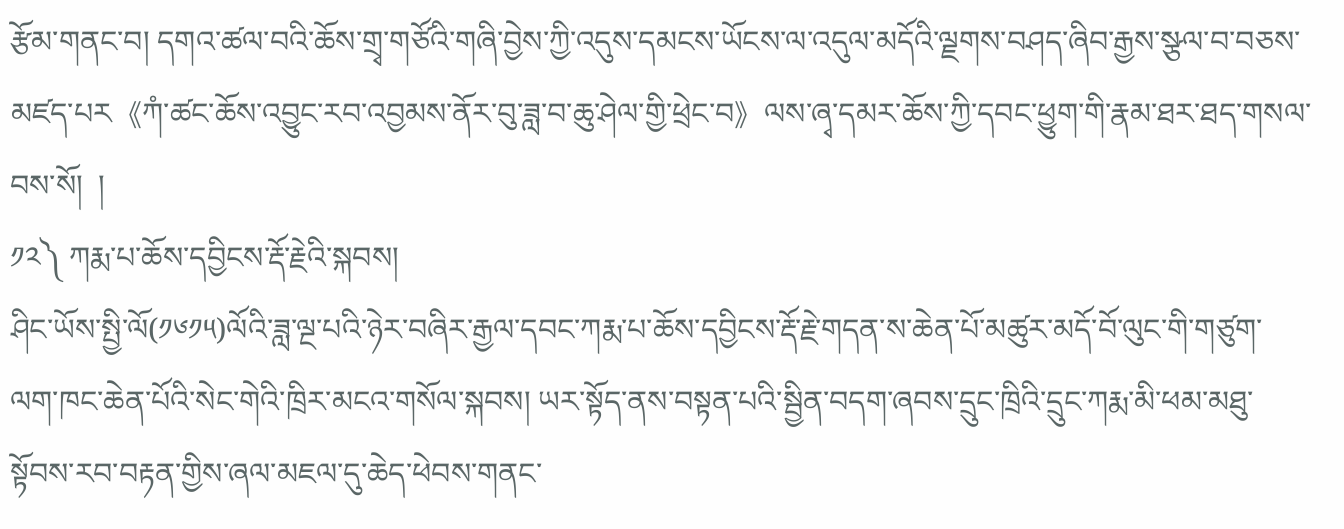རྩོམ་གནང་བ། དགའ་ཚལ་བའི་ཆོས་གྲྭ་གཙོའི་གཞི་བྱེས་ཀྱི་འདུས་དམངས་ཡོངས་ལ་འདུལ་མདོའི་ལྗགས་བཤད་ཞིབ་རྒྱས་སྩལ་བ་བཅས་མཛད་པར《ཀཾ་ཚང་ཆོས་འབྱུང་རབ་འབྱམས་ནོར་བུ་ཟླ་བ་ཆུ་ཤེལ་གྱི་ཕྲེང་བ》ལས་ཞྭ་དམར་ཆོས་ཀྱི་དབང་ཕྱུག་གི་རྣམ་ཐར་ཐད་གསལ་བས་སོ།  །
༡༢༽ ཀརྨ་པ་ཆོས་དབྱིངས་རྡོ་རྗེའི་སྐབས།
ཤིང་ཡོས་སྤྱི་ལོ(༡༦༡༥)ལོའི་ཟླ་ལྔ་པའི་ཉེར་བཞིར་རྒྱལ་དབང་ཀརྨ་པ་ཆོས་དབྱིངས་རྡོ་རྗེ་གདན་ས་ཆེན་པོ་མཚུར་མདོ་བོ་ལུང་གི་གཙུག་ལག་ཁང་ཆེན་པོའི་སེང་གེའི་ཁྲིར་མངའ་གསོལ་སྐབས། ཡར་སྟོད་ནས་བསྟན་པའི་སྦྱིན་བདག་ཞབས་དྲུང་ཁྲིའི་དྲུང་ཀརྨ་མི་ཕམ་མཐུ་སྟོབས་རབ་བརྟན་གྱིས་ཞལ་མཇལ་དུ་ཆེད་ཕེབས་གནང་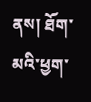ནས། ཐོག་མའི་ཕྱག་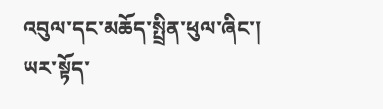འབུལ་དང་མཆོད་སྤྲིན་ཕུལ་ཞིང་། ཡར་སྟོད་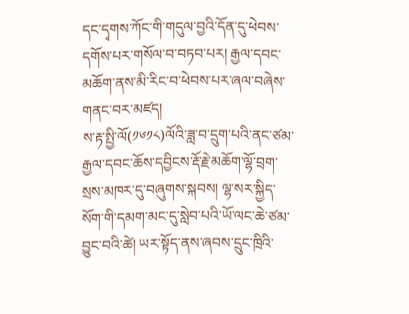དང་དྭགས་ཀོང་གི་གདུལ་བྱའི་དོན་དུ་ཕེབས་དགོས་པར་གསོལ་བ་བཏབ་པར། རྒྱལ་དབང་མཆོག་ནས་མི་རིང་བ་ཕེབས་པར་ཞལ་བཞེས་གནང་བར་མཛད།
ས་རྟ་སྤྱི་ལོ(༡༦༡༨)ལོའི་ཟླ་བ་དྲུག་པའི་ནང་ཙམ་རྒྱལ་དབང་ཆོས་དབྱིངས་རྡོ་རྗེ་མཆོག་ལྷོ་བྲག་སྲས་མཁར་དུ་བཞུགས་སྐབས། ལྷ་སར་སྐྱིད་སོག་གི་དམག་མང་དུ་སླེབ་པའི་ཡོ་ལང་ཆེ་ཙམ་བྱུང་བའི་ཚེ། ཡར་སྟོད་ནས་ཞབས་དྲུང་ཁྲིའི་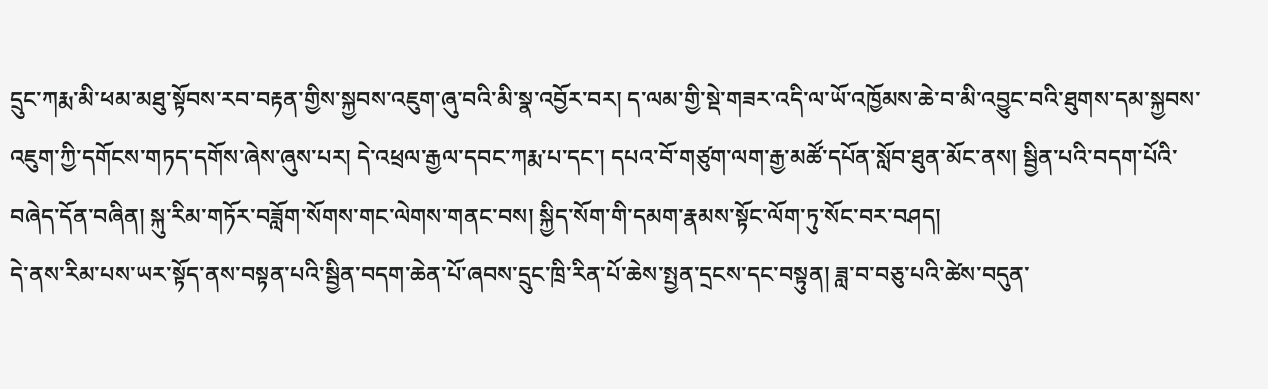དྲུང་ཀརྨ་མི་ཕམ་མཐུ་སྟོབས་རབ་བརྟན་གྱིས་སྐྱབས་འཇུག་ཞུ་བའི་མི་སྣ་འབྱོར་བར། ད་ལམ་གྱི་སྡེ་གཟར་འདི་ལ་ཡོ་འཁྱོམས་ཆེ་བ་མི་འབྱུང་བའི་ཐུགས་དམ་སྐྱབས་འཇུག་ཀྱི་དགོངས་གཏད་དགོས་ཞེས་ཞུས་པར། དེ་འཕྲལ་རྒྱལ་དབང་ཀརྨ་པ་དང་། དཔའ་བོ་གཙུག་ལག་རྒྱ་མཚོ་དཔོན་སློབ་ཐུན་མོང་ནས། སྦྱིན་པའི་བདག་པོའི་བཞེད་དོན་བཞིན། སྐུ་རིམ་གཏོར་བཟློག་སོགས་གང་ལེགས་གནང་བས། སྐྱིད་སོག་གི་དམག་རྣམས་སྟོང་ལོག་ཏུ་སོང་བར་བཤད།
དེ་ནས་རིམ་པས་ཡར་སྟོད་ནས་བསྟན་པའི་སྦྱིན་བདག་ཆེན་པོ་ཞབས་དྲུང་ཁྲི་རིན་པོ་ཆེས་སྤྱན་དྲངས་དང་བསྟུན། ཟླ་བ་བཅུ་པའི་ཚེས་བདུན་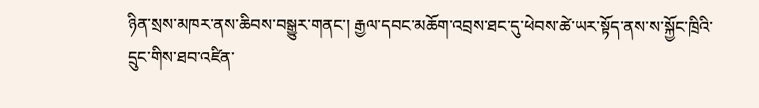ཉིན་སྲས་མཁར་ནས་ཆིབས་བསྒྱུར་གནང་། རྒྱལ་དབང་མཆོག་འབྲས་ཐང་དུ་ཕེབས་ཚེ་ཡར་སྟོད་ནས་ས་སྐྱོང་ཁྲིའི་དྲུང་གིས་ཐབ་འཛིན་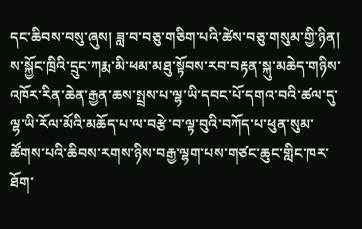དང་ཆིབས་བསུ་ཞུས། ཟླ་བ་བཅུ་གཅིག་པའི་ཚེས་བཅུ་གསུམ་གྱི་ཉིན། ས་སྐྱོང་ཁྲིའི་དྲུང་ཀརྨ་མི་ཕམ་མཐུ་སྟོབས་རབ་བརྟན་སྐུ་མཆེད་གཉིས་འཁོར་རིན་ཆེན་རྒྱན་ཆས་སྤྲས་པ་ལྷ་ཡི་དབང་པོ་དགའ་བའི་ཚལ་དུ་ལྷ་ཡི་རོལ་མོའི་མཆོད་པ་ལ་བརྩེ་བ་ལྟ་བུའི་བཀོད་པ་ཕུན་སུམ་ཚོགས་པའི་ཆིབས་རགས་ཉིས་བརྒྱ་ལྷག་པས་གཙང་ཆུང་གླིང་ཁར་ཐོག་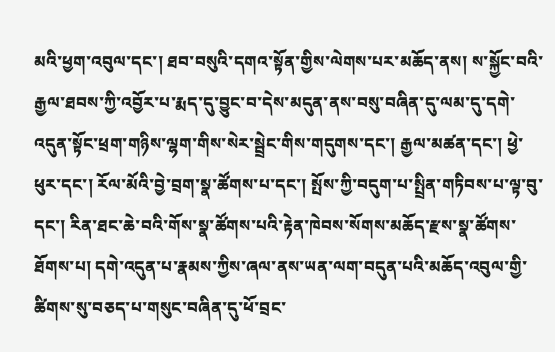མའི་ཕྱག་འབུལ་དང་། ཐབ་བསུའི་དགའ་སྟོན་གྱིས་ལེགས་པར་མཆོད་ནས། ས་སྐྱོང་བའི་རྒྱལ་ཐབས་ཀྱི་འབྱོར་པ་རྨད་དུ་བྱུང་བ་དེས་མདུན་ནས་བསུ་བཞིན་དུ་ལམ་དུ་དགེ་འདུན་སྟོང་ཕྲག་གཉིས་ལྷག་གིས་སེར་སྦྲེང་གིས་གདུགས་དང་། རྒྱལ་མཚན་དང་། ཕྱེ་ཕུར་དང་། རོལ་མོའི་བྱེ་བྲག་སྣ་ཚོགས་པ་དང་། སྤོས་ཀྱི་བདུག་པ་སྤྲིན་གཏིབས་པ་ལྟ་བུ་དང་། རིན་ཐང་ཆེ་བའི་གོས་སྣ་ཚོགས་པའི་རྟེན་ཁེབས་སོགས་མཆོད་རྫས་སྣ་ཚོགས་ཐོགས་པ། དགེ་འདུན་པ་རྣམས་ཀྱིས་ཞལ་ནས་ཡན་ལག་བདུན་པའི་མཆོད་འབུལ་གྱི་ཚིགས་སུ་བཅད་པ་གསུང་བཞིན་དུ་ཕོ་བྲང་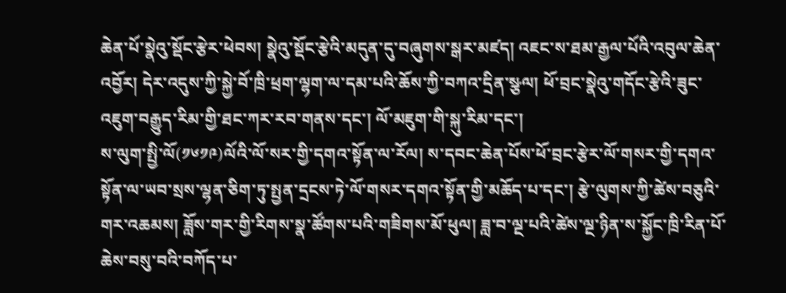ཆེན་པོ་སྣེའུ་སྡོང་རྩེར་ཕེབས། སྣེའུ་སྡོང་རྩེའི་མདུན་དུ་བཞུགས་སྒར་མཛད། འཇང་ས་ཐམ་རྒྱལ་པོའི་འབུལ་ཆེན་འབྱོར། དེར་འདུས་ཀྱི་སྐྱེ་བོ་ཁྲི་ཕྲག་ལྷག་ལ་དམ་པའི་ཆོས་ཀྱི་བཀའ་དྲིན་སྩལ། ཕོ་བྲང་སྣེའུ་གདོང་རྩེའི་ཟུང་འཇུག་བརྒྱུད་རིམ་གྱི་ཐང་ཀར་རབ་གནས་དང་། ལོ་མཇུག་གི་སྐུ་རིམ་དང་།
ས་ལུག་སྤྱི་ལོ(༡༦༡༩)ལོའི་ལོ་སར་གྱི་དགའ་སྟོན་ལ་རོལ། ས་དབང་ཆེན་པོས་ཕོ་བྲང་རྩེར་ལོ་གསར་གྱི་དགའ་སྟོན་ལ་ཡབ་སྲས་ལྷན་ཅིག་ཏུ་སྤྱན་དྲངས་ཏེ་ལོ་གསར་དགའ་སྟོན་གྱི་མཆོད་པ་དང་། རྩེ་ལུགས་ཀྱི་ཚེས་བཅུའི་གར་འཆམས། ཟློས་གར་གྱི་རིགས་སྣ་ཚོགས་པའི་གཟིགས་མོ་ཕུལ། ཟླ་བ་ལྔ་པའི་ཚེས་ལྔ་ཉིན་ས་སྐྱོང་ཁྲི་རིན་པོ་ཆེས་བསུ་བའི་བཀོད་པ་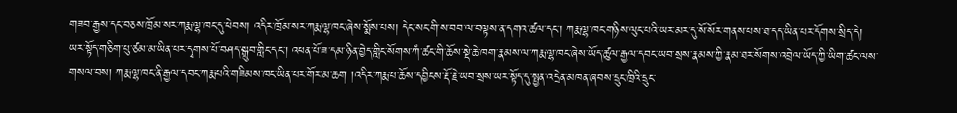གཟབ་རྒྱས་དང་བཅས་ཁྲོམ་སར་ཀརྨ་ལྷ་ཁང་དུ་ཕེབས། འདིར་ཁྲོམ་སར་ཀརྨ་ལྷ་ཁང་ཞེས་སྨོས་པས། དེང་སང་གི་ས་བབ་ལ་བལྟས་ན་དགའ་ཚལ་དང་། ཀརྨ་ལྷ་ཁང་གཉིས་ལུང་པའི་ཡར་མར་དུ་སོ་སོར་གནས་པས་ཐ་དད་ཡིན་པར་དོགས་སྲིད་དེ། ཡར་སྟོད་གཅིག་པུ་ཙམ་མ་ཡིན་པར་དྭགས་པོ་བཤད་སྒྲུབ་གླིང་དང་། འཕན་པོ་ཟ་དམ་ཉིན་བྱེད་གླིང་སོགས་ཀཾ་ཚང་གི་ཆོས་སྡེ་ཆེ་ཁག་རྣམས་ལ་ཀརྨ་ལྷ་ཁང་ཞེས་ཡོད་ཚུལ་རྒྱལ་དབང་ཡབ་སྲས་རྣམས་ཀྱི་རྣམ་ཐར་སོགས་འབྲེལ་ཡོད་ཀྱི་ཡིག་ཚང་ལས་གསལ་བས། ཀརྨ་ལྷ་ཁང་ནི་རྒྱལ་དབང་ཀརྨ་པའི་གཟིམས་ཁང་ཡིན་པར་གོར་མ་ཆག །འདིར་ཀརྨ་པ་ཆོས་དབྱིངས་རྡོ་རྗེ་ཡབ་སྲས་ཡར་སྟོད་དུ་སྤྱན་འདྲེན་མཁན་ཞབས་དྲུང་ཁྲིའི་དྲུང་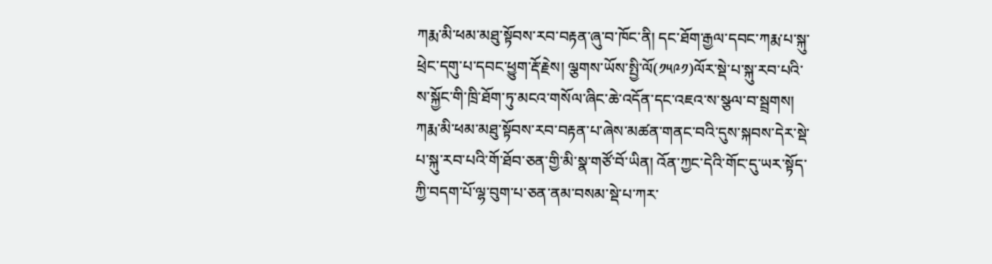ཀརྨ་མི་ཕམ་མཐུ་སྟོབས་རབ་བརྟན་ཞུ་བ་ཁོང་ནི། དང་ཐོག་རྒྱལ་དབང་ཀརྨ་པ་སྐུ་ཕྲེང་དགུ་པ་དབང་ཕྱུག་རྡོ་རྗེས། ལྕགས་ཡོས་སྤྱི་ལོ(༡༥༩༡)ལོར་སྡེ་པ་སྐུ་རབ་པའི་ས་སྐྱོང་གི་ཁྲི་ཐོག་ཏུ་མངའ་གསོལ་ཞིང་ཆེ་འདོན་དང་འཇའ་ས་སྩལ་བ་སྦྲགས། ཀརྨ་མི་ཕམ་མཐུ་སྟོབས་རབ་བརྟན་པ་ཞེས་མཚན་གནང་བའི་དུས་སྐབས་དེར་སྡེ་པ་སྐུ་རབ་པའི་གོ་ཐོབ་ཅན་གྱི་མི་སྣ་གཙོ་བོ་ཡིན། འོན་ཀྱང་དེའི་གོང་དུ་ཡར་སྟོད་ཀྱི་བདག་པོ་ལྷ་བུག་པ་ཅན་ནམ་བསམ་སྡེ་པ་ཀར་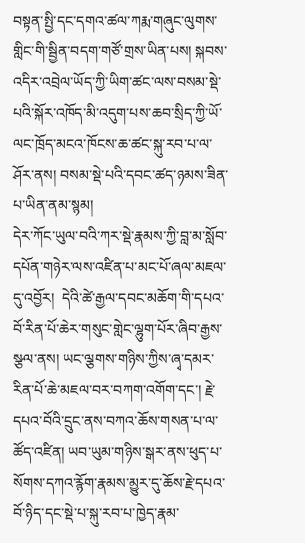བསྟན་སྤྱི་དང་དགའ་ཚལ་ཀརྨ་གཞུང་ལུགས་གླིང་གི་སྦྱིན་བདག་གཙོ་གྲས་ཡིན་པས། སྐབས་འདིར་འབྲེལ་ཡོད་ཀྱི་ཡིག་ཚང་ལས་བསམ་སྡེ་པའི་སྐོར་འཁོད་མི་འདུག་པས་ཆབ་སྲིད་ཀྱི་ཡོ་ལང་ཁྲོད་མངའ་ཁོངས་ཆ་ཚང་སྐུ་རབ་པ་ལ་ཤོར་ནས། བསམ་སྡེ་པའི་དབང་ཚད་ཉམས་ཟིན་པ་ཡིན་ནམ་སྙམ།
དེར་ཀོང་ཡུལ་བའི་ཀར་སྡེ་རྣམས་ཀྱི་བླ་མ་སློབ་དཔོན་གཉེར་ལས་འཛིན་པ་མང་པོ་ཞལ་མཇལ་དུ་འབྱོར།  དེའི་ཚེ་རྒྱལ་དབང་མཆོག་གི་དཔའ་བོ་རིན་པོ་ཆེར་གསུང་གླེང་ལྷུག་པོར་ཞིབ་རྒྱས་སྩལ་ནས། ཡང་ལྕགས་གཉིས་ཀྱིས་ཞྭ་དམར་རིན་པོ་ཆེ་མཇལ་བར་བཀག་འགོག་དང་། རྗེ་དཔའ་བོའི་དྲུང་ནས་བཀའ་ཆོས་གསན་པ་ལ་ཚོད་འཛིན། ཡབ་ཡུམ་གཉིས་སྒར་ནས་ཕུད་པ་སོགས་དཀའ་རྙོག་རྣམས་མྱུར་དུ་ཆོས་རྗེ་དཔའ་བོ་ཉིད་དང་སྡེ་པ་སྐུ་རབ་པ་ཁྱེད་རྣམ་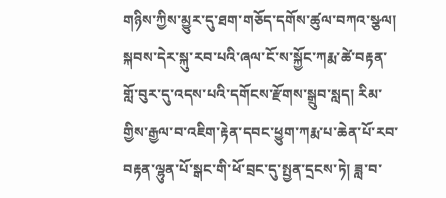གཉིས་ཀྱིས་མྱུར་དུ་ཐག་གཅོད་དགོས་ཚུལ་བཀའ་སྩལ། སྐབས་དེར་སྐུ་རབ་པའི་ཞལ་ངོ་ས་སྐྱོང་ཀརྨ་ཚེ་བརྟན་གློ་བུར་དུ་འདས་པའི་དགོངས་རྫོགས་སྒྲུབ་སླད། རིམ་གྱིས་རྒྱལ་བ་འཇིག་རྟེན་དབང་ཕྱུག་ཀརྨ་པ་ཆེན་པོ་རབ་བརྟན་ལྷུན་པོ་སྒང་གི་ཕོ་བྲང་དུ་སྤྱན་དྲངས་ཏེ། ཟླ་བ་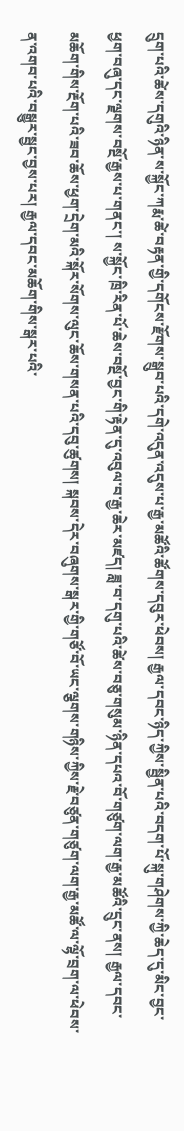དྲུག་པའི་ཚེས་དགུའི་ཉིན་ས་སྐྱོང་ཀརྨ་ཚེ་བརྟན་གྱི་དགོངས་རྫོགས་སྒྲུབ་པའི་དགེ་འདུན་འདུས་པ་རྒྱ་མཚོའི་ཚོགས་དབུར་ཕེབས། རྒྱལ་དབང་ཉིད་ཀྱིས་སྦྱིན་པའི་བདག་པོ་སྐུ་གཤེགས་ཀྱི་ཆེད་དུ་མིང་བྱང་ཕྱག་བཞུ་དང་ལྗགས་བསྔོ་རྒྱས་པ་གནང་། ས་སྐྱོང་ཁྲི་རིན་པོ་ཆེས་བསྔོ་བྱང་གི་རྟེན་དུ་འབུལ་བ་རྒྱ་ཆེར་མཛད། ཟླ་བ་དགུ་པའི་ཚེས་བཅུ་གསུམ་ཉིན་དཔའ་བོ་གཙུག་ལག་རྒྱ་མཚོའི་དྲུང་ནས། རྒྱལ་དབང་མཆོག་གིས་རྔོག་པའི་ཟབ་ཆོས་ཕྱག་དྲེག་མའི་སྐོར་སོགས་ལུང་ཆོས་གསན་པའི་དབུ་ཚུགས། སྐབས་དེར་བཞུགས་སྒར་གྱི་གཙོ་བོ་ཡང་ལྕགས་གཉིས་ཀྱིས་རྗེ་བཙུན་གཙུག་ལག་རྒྱ་མཚོ་ལ་ལྷོ་བྲག་ལ་ཕེབས་ན་འགབ་པའི་བསྒྱུར་སྦྱང་བྱས་པར། རྒྱལ་དབང་མཆོག་གིས་སྒར་པའི་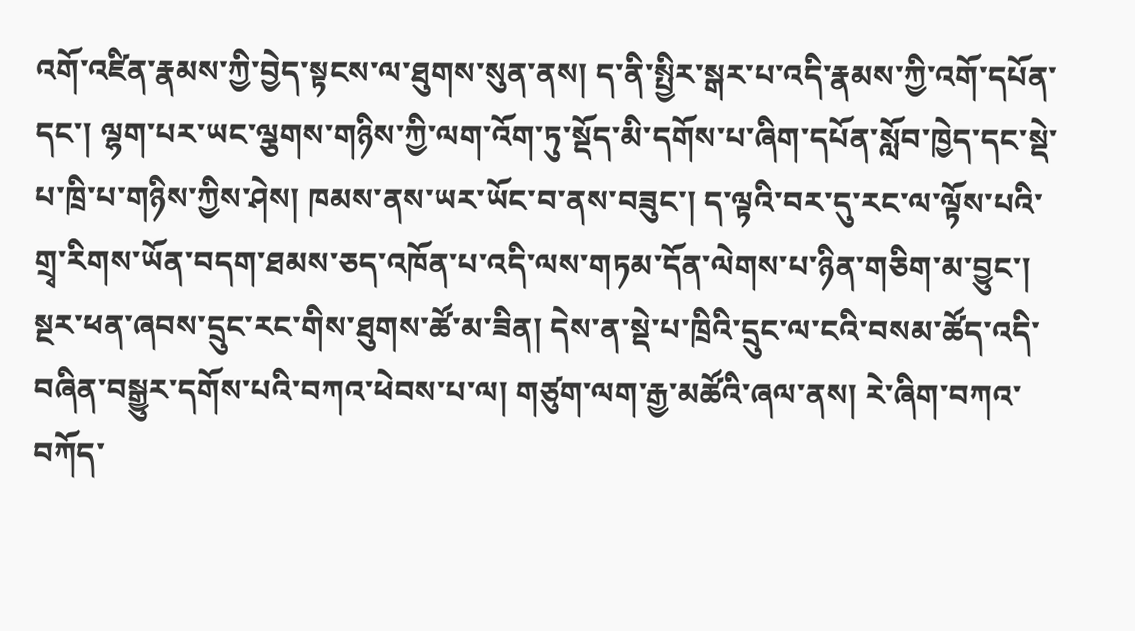འགོ་འཛིན་རྣམས་ཀྱི་བྱེད་སྟངས་ལ་ཐུགས་སུན་ནས། ད་ནི་སྤྱིར་སྒར་པ་འདི་རྣམས་ཀྱི་འགོ་དཔོན་དང་། ལྷག་པར་ཡང་ལྕགས་གཉིས་ཀྱི་ལག་འོག་ཏུ་སྡོད་མི་དགོས་པ་ཞིག་དཔོན་སློབ་ཁྱེད་དང་སྡེ་པ་ཁྲི་པ་གཉིས་ཀྱིས་ཤེས། ཁམས་ནས་ཡར་ཡོང་བ་ནས་བཟུང་། ད་ལྟའི་བར་དུ་རང་ལ་ལྟོས་པའི་གྲྭ་རིགས་ཡོན་བདག་ཐམས་ཅད་འཁོན་པ་འདི་ལས་གཏམ་དོན་ལེགས་པ་ཉིན་གཅིག་མ་བྱུང་། སྔར་ཕན་ཞབས་དྲུང་རང་གིས་ཐུགས་ཚོ་མ་ཟིན། དེས་ན་སྡེ་པ་ཁྲིའི་དྲུང་ལ་ངའི་བསམ་ཚོད་འདི་བཞིན་བསྒྱུར་དགོས་པའི་བཀའ་ཕེབས་པ་ལ། གཙུག་ལག་རྒྱ་མཚོའི་ཞལ་ནས། རེ་ཞིག་བཀའ་བཀོད་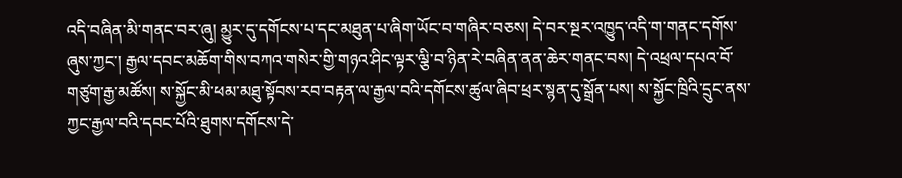འདི་བཞིན་མི་གནང་བར་ཞུ། མྱུར་དུ་དགོངས་པ་དང་མཐུན་པ་ཞིག་ཡོང་བ་གཞིར་བཅས། དེ་བར་སྔར་འཁྱུད་འདི་ག་གནང་དགོས་ཞུས་ཀྱང་། རྒྱལ་དབང་མཆོག་གིས་བཀའ་གསེར་གྱི་གཉའ་ཤིང་ལྟར་ལྕི་བ་ཉིན་རེ་བཞིན་ནན་ཆེར་གནང་བས། དེ་འཕྲལ་དཔའ་བོ་གཙུག་རྒྱ་མཚོས། ས་སྐྱོང་མི་ཕམ་མཐུ་སྟོབས་རབ་བརྟན་ལ་རྒྱལ་བའི་དགོངས་ཚུལ་ཞིབ་ཕྲར་སྙན་དུ་སྒྲོན་པས། ས་སྐྱོང་ཁྲིའི་དྲུང་ནས་ཀྱང་རྒྱལ་བའི་དབང་པོའི་ཐུགས་དགོངས་དེ་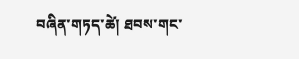བཞིན་གཏད་ཚེ། ཐབས་གང་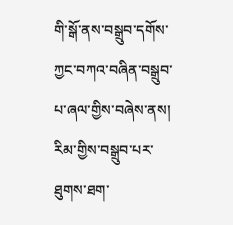གི་སྒོ་ནས་བསྒྲུབ་དགོས་ཀྱང་བཀའ་བཞིན་བསྒྲུབ་པ་ཞལ་གྱིས་བཞེས་ནས། རིམ་གྱིས་བསྒྲུབ་པར་ཐུགས་ཐག་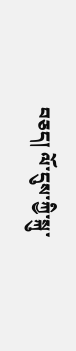བཅད། ལོ་དུས་ཀྱི་སྐུ་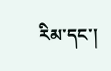རིམ་དང་།